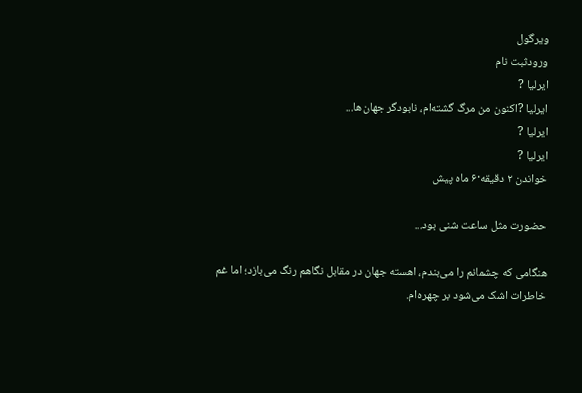ویرگول
ورودثبت نام
ایرلیا ?
ایرلیا ?اکنون من مرگ گشته‌ام، نابودگر جهان‌ها...
ایرلیا ?
ایرلیا ?
خواندن ۲ دقیقه·۶ ماه پیش

حضورت مثل ساعت شنی بود...

هنگامی که چشمانم را می‌بندم، اهسته جهان در مقابل نگاهم رنگ می‌بازد؛ اما غم خاطرات اشک می‌شود بر چهره‌ام.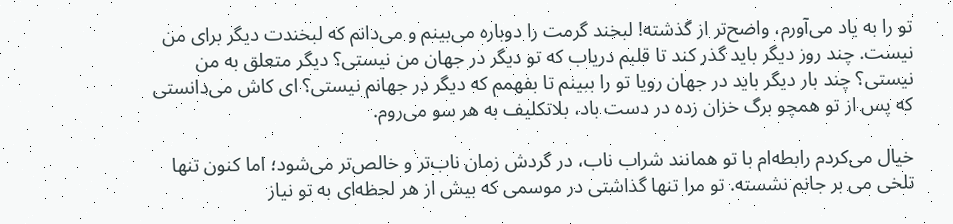تو را به یاد می‌آورم، واضح‌تر از گذشته! لبخند گرمت را دوباره می‌بینم و می‌دانم که لبخندت دیگر برای من نیست. چند روز دیگر باید گذر کند تا قلبم دریاب که تو دیگر در جهان من نیستی؟ دیگر متعلق به من نیستی؟ چند بار دیگر باید در جهان رویا تو را ببینم تا بفهمم که دیگر در جهانم نیستی؟ ای کاش می‌دانستی که پس از تو همچو برگ خزان زده در دست باد، بلاتکلیف به هر سو می‌روم.

خیال می‌کردم رابطه‌ام با تو همانند شراب ناب، در گردش زمان ناب‌تر و خالص‌تر می‌شود؛ اما کنون تنها تلخی می بر جانم نشسته. تو مرا تنها گذاشتی در موسمی که بیش از هر لحظه‌ای به تو نیاز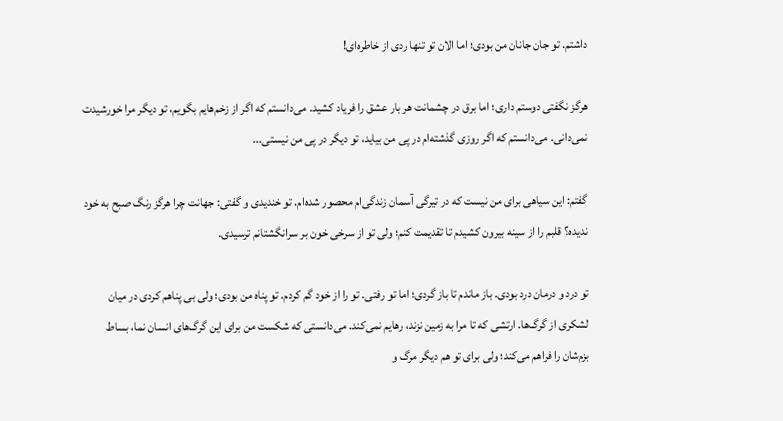داشتم. تو جان جانان من بودی؛ اما الان تو تنها ردی از خاطره‌ای!

هرگز نگفتی دوستم داری؛ اما برق در چشمانت هر بار عشق را فریاد کشید. می‌دانستم که اگر از زخم‌هایم بگویم، تو دیگر مرا خورشیدت نمی‌دانی. می‌دانستم که اگر روزی گذشته‌ام در پی من بیاید، تو دیگر در پی من نیستی...

گفتم: این سیاهی برای من نیست که در تیرگی آسمان زندگی‌ام محصور شده‌ام. تو خندیدی و گفتی: جهانت چرا هرگز رنگ صبح به خود ندیده؟ قلبم را از سینه بیرون کشیدم تا تقدیمت کنم؛ ولی تو از سرخی خون بر سرانگشتانم ترسیدی.

تو درد و درمان درد بودی. باز ماندم تا باز گردی؛ اما تو رفتی. تو را از خود گم کردم. تو پناه من بودی؛ ولی بی پناهم کردی در میان لشکری از گرگ‌ها. ارتشی که تا مرا به زمین نزند، رهایم نمی‌کند. می‌دانستی که شکست من برای این گرگ‌های انسان نما، بساط بزم‌شان را فراهم می‌کند؛ ولی برای تو هم دیگر مرگ و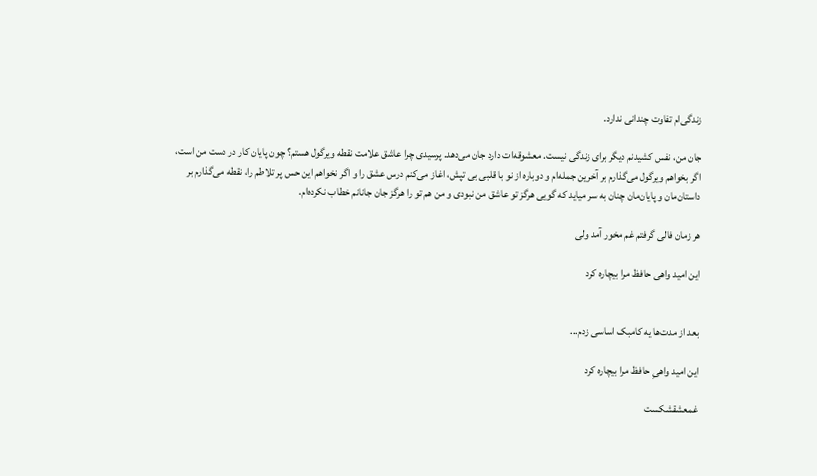زندگی‌ام تفاوت چندانی ندارد.

جان من، نفس کشیدنم دیگر برای زندگی نیست. معشوقه‌‌ات دارد جان می‌دهد. پرسیدی چرا عاشق علامت نقطه ویرگول هستم؟ چون پایان کار در دست من است، اگر بخواهم ویرگول می‌گذارم بر آخرین جمله‌ام و دوباره از نو با قلبی بی تپش، اغاز می‌کنم درس عشق را و اگر نخواهم این حس پر تلاطم را، نقطه می‌گذارم بر داستان‌مان و پایان‌مان چنان به سر میاید که گویی هرگز تو عاشق من نبودی و من هم تو را هرگز جان جانانم خطاب نکرده‌ام.

هر زمان فالی گرفتم غم مخور آمد ولی

این امید واهی حافظ مرا بیچاره کرد


بعد از مدت‌ها یه کامبک اساسی زدم...

این امید واهیِ حافظ مرا بیچاره کرد

غمعشقشکست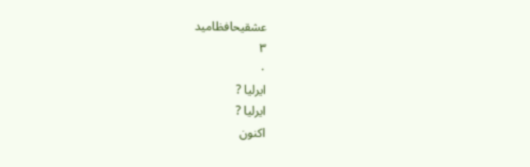عشقیحافظامید
۳
۰
ایرلیا ?
ایرلیا ?
اکنون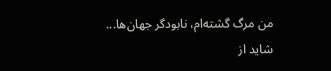من مرگ گشته‌ام، نابودگر جهان‌ها...
شاید از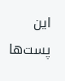این پست‌ها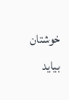خوشتان بیاید